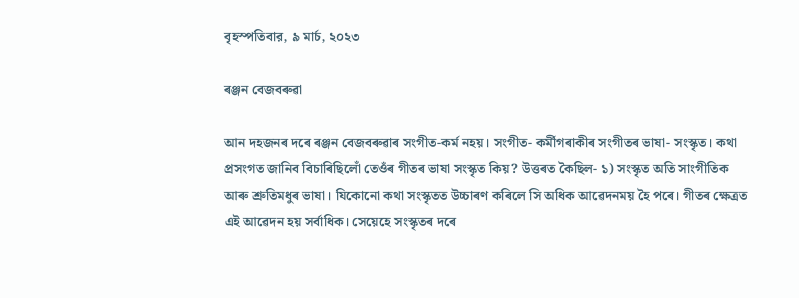বৃহস্পতিবার, ৯ মার্চ, ২০২৩

ৰঞ্জন বেজবৰুৱা

আন দহজনৰ দৰে ৰঞ্জন বেজবৰুৱাৰ সংগীত-কৰ্ম নহয়। সংগীত- কৰ্মীগৰাকীৰ সংগীতৰ ভাষা- সংস্কৃত। কথা প্ৰসংগত জানিব বিচাৰিছিলোঁ তেওঁৰ গীতৰ ভাষা সংস্কৃত কিয়? উত্তৰত কৈছিল- ১) সংস্কৃত অতি সাংগীতিক আৰু শ্ৰুতিমধুৰ ভাষা। যিকোনো কথা সংস্কৃতত উচ্চাৰণ কৰিলে সি অধিক আৱেদনময় হৈ পৰে। গীতৰ ক্ষেত্ৰত এই আৱেদন হয় সৰ্বাধিক। সেয়েহে সংস্কৃতৰ দৰে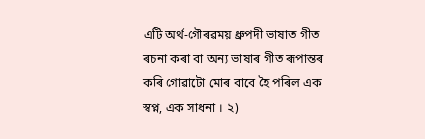এটি অৰ্থ-গৌৰৱময় ধ্ৰুপদী ভাষাত গীত ৰচনা কৰা বা অন্য ভাষাৰ গীত ৰূপান্তৰ কৰি গোৱাটো মোৰ বাবে হৈ পৰিল এক স্বপ্ন, এক সাধনা । ২)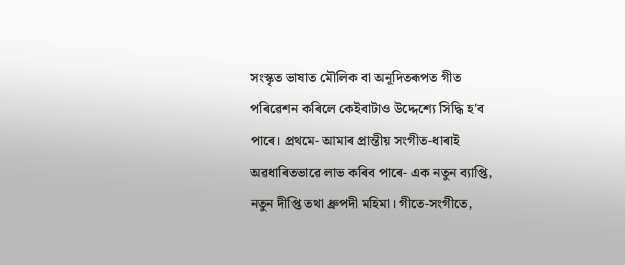সংস্কৃত ভাষাত মৌলিক বা অনূদিতৰূপত গীত পৰিৱেশন কৰিলে কেইবাটাও উদ্দেশ্যে সিদ্ধি হ'ব পাৰে। প্ৰথমে- আমাৰ প্ৰান্তীয় সংগীত-ধাৰাই অৱধাৰিতভাৱে লাভ কৰিব পাৰে- এক নতুন ব্যাপ্তি, নতুন দীপ্তি তথা ধ্ৰুপদী মহিমা। গীতে-সংগীতে,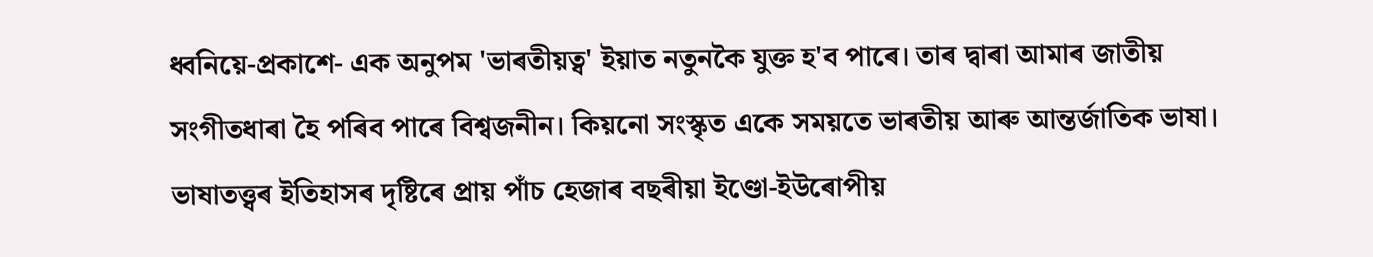ধ্বনিয়ে-প্ৰকাশে- এক অনুপম 'ভাৰতীয়ত্ব' ইয়াত নতুনকৈ যুক্ত হ'ব পাৰে। তাৰ দ্বাৰা আমাৰ জাতীয় সংগীতধাৰা হৈ পৰিব পাৰে বিশ্বজনীন। কিয়নো সংস্কৃত একে সময়তে ভাৰতীয় আৰু আন্তৰ্জাতিক ভাষা। ভাষাতত্ত্বৰ ইতিহাসৰ দৃষ্টিৰে প্ৰায় পাঁচ হেজাৰ বছৰীয়া ইণ্ডো-ইউৰোপীয়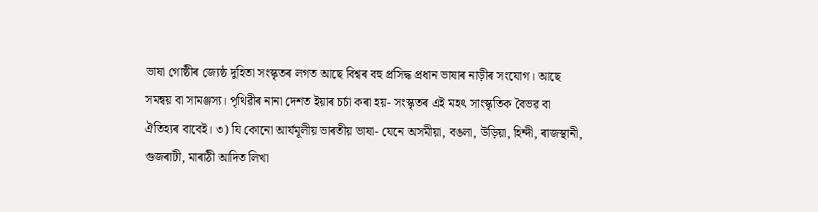ভাষা গোষ্ঠীৰ জ্যেষ্ঠ দুহিতা সংস্কৃতৰ লগত আছে বিশ্বৰ বহু প্ৰসিদ্ধ প্ৰধান ভাষাৰ নাড়ীৰ সংযোগ। আছে সমন্বয় বা সামঞ্জস্য। পৃথিৱীৰ নানা দেশত ইয়াৰ চৰ্চা কৰা হয়- সংস্কৃতৰ এই মহৎ সাংস্কৃতিক বৈভৱ বা ঐতিহ্যৰ বাবেই। ৩) যি কোনো আৰ্যমূলীয় ভাৰতীয় ভাষা- যেনে অসমীয়া, বঙলা, উড়িয়া, হিন্দী, ৰাজস্থানী, গুজৰাটী, মাৰাঠী আদিত লিখা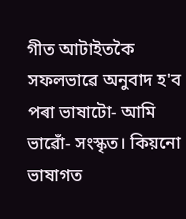গীত আটাইতকৈ সফলভাৱে অনুবাদ হ'ব পৰা ভাষাটো- আমি ভাৱোঁ- সংস্কৃত। কিয়নো ভাষাগত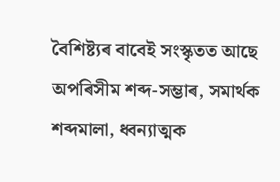বৈশিষ্ট্যৰ বাবেই সংস্কৃতত আছে অপৰিসীম শব্দ-সম্ভাৰ, সমাৰ্থক শব্দমালা, ধ্বন্যাত্মক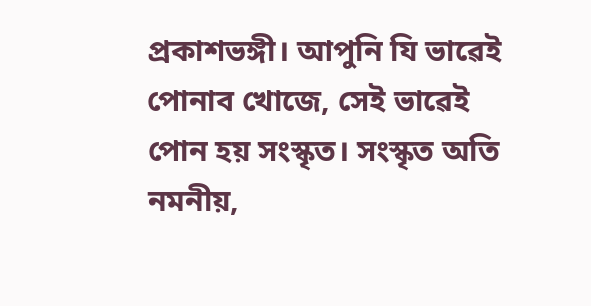প্ৰকাশভঙ্গী। আপুনি যি ভাৱেই পোনাব খোজে, সেই ভাৱেই পোন হয় সংস্কৃত। সংস্কৃত অতি নমনীয়,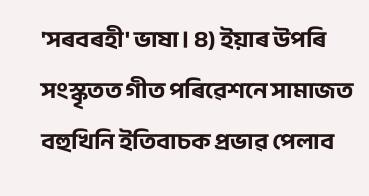'সৰবৰহী' ভাষা। ৪) ইয়াৰ উপৰি সংস্কৃতত গীত পৰিৱেশনে সামাজত বহুখিনি ইতিবাচক প্ৰভাৱ পেলাব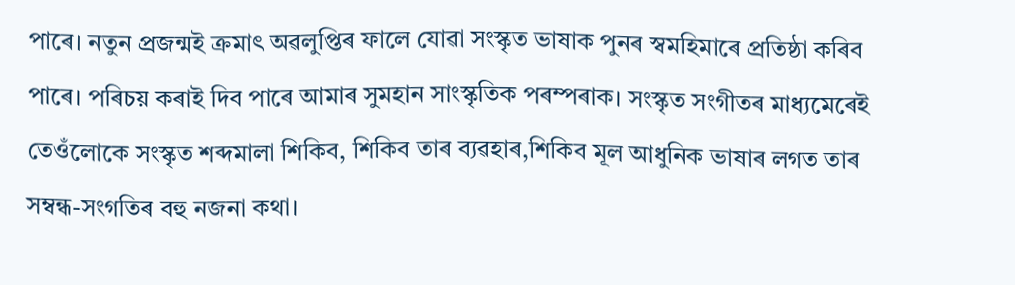পাৰে। নতুন প্ৰজন্মই ক্ৰমাৎ অৱলুপ্তিৰ ফালে যোৱা সংস্কৃত ভাষাক পুনৰ স্বমহিমাৰে প্ৰতিষ্ঠা কৰিব পাৰে। পৰিচয় কৰাই দিব পাৰে আমাৰ সুমহান সাংস্কৃতিক পৰম্পৰাক। সংস্কৃত সংগীতৰ মাধ্যমেৰেই তেওঁলোকে সংস্কৃত শব্দমালা শিকিব, শিকিব তাৰ ব্যৱহাৰ,শিকিব মূল আধুনিক ভাষাৰ লগত তাৰ সম্বন্ধ-সংগতিৰ বহু নজনা কথা।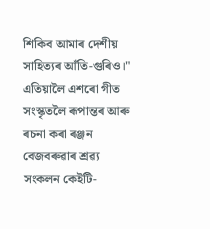শিকিব আমাৰ দেশীয় সাহিত্যৰ আঁতি-গুৰিও।" এতিয়ালৈ এশৰো গীত সংস্কৃতলৈ ৰূপান্তৰ আৰু ৰচনা কৰা ৰঞ্জন বেজবৰুৱাৰ শ্ৰৱ্য সংকলন কেইটি-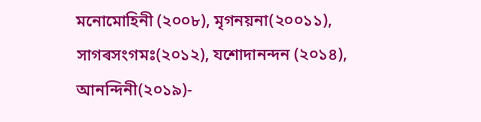মনোমোহিনী (২০০৮), মৃগনয়না(২০০১১), সাগৰসংগমঃ(২০১২), যশোদানন্দন (২০১৪), আনন্দিনী(২০১৯)-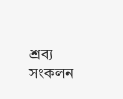শ্ৰব্য সংকলন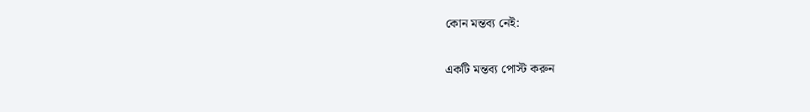কোন মন্তব্য নেই:

একটি মন্তব্য পোস্ট করুন